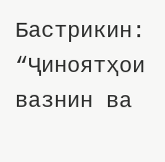Бастрикин: “Ҷиноятҳои вазнин ва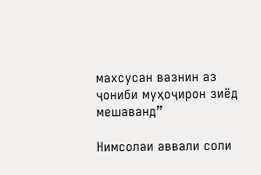махсусан вазнин аз ҷониби муҳоҷирон зиёд мешаванд”

Нимсолаи аввали соли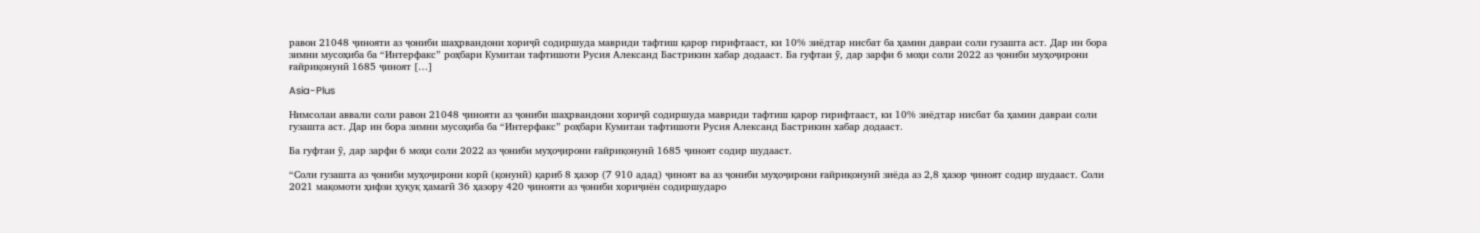равон 21048 ҷинояти аз ҷониби шаҳрвандони хориҷӣ содиршуда мавриди тафтиш қарор гирифтааст, ки 10% зиёдтар нисбат ба ҳамин давраи соли гузашта аст. Дар ин бора зимни мусоҳиба ба “Интерфакс” роҳбари Кумитаи тафтишоти Русия Александ Бастрикин хабар додааст. Ба гуфтаи ӯ, дар зарфи 6 моҳи соли 2022 аз ҷониби муҳоҷирони ғайриқонунӣ 1685 ҷиноят […]

Asia-Plus

Нимсолаи аввали соли равон 21048 ҷинояти аз ҷониби шаҳрвандони хориҷӣ содиршуда мавриди тафтиш қарор гирифтааст, ки 10% зиёдтар нисбат ба ҳамин давраи соли гузашта аст. Дар ин бора зимни мусоҳиба ба “Интерфакс” роҳбари Кумитаи тафтишоти Русия Александ Бастрикин хабар додааст.

Ба гуфтаи ӯ, дар зарфи 6 моҳи соли 2022 аз ҷониби муҳоҷирони ғайриқонунӣ 1685 ҷиноят содир шудааст.

“Соли гузашта аз ҷониби муҳоҷирони корӣ (қонунӣ) қариб 8 ҳазор (7 910 адад) ҷиноят ва аз ҷониби муҳоҷирони ғайриқонунӣ зиёда аз 2,8 ҳазор ҷиноят содир шудааст. Соли 2021 мақомоти ҳифзи ҳуқуқ ҳамагӣ 36 ҳазору 420 ҷинояти аз ҷониби хориҷиён содиршударо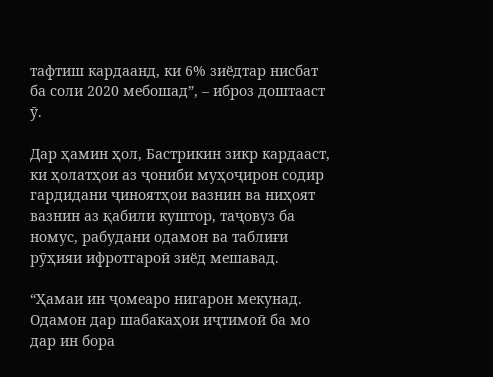тафтиш кардаанд, ки 6% зиёдтар нисбат ба соли 2020 мебошад”, – иброз доштааст ӯ.

Дар ҳамин ҳол, Бастрикин зикр кардааст, ки ҳолатҳои аз ҷониби муҳоҷирон содир гардидани ҷиноятҳои вазнин ва ниҳоят вазнин аз қабили куштор, таҷовуз ба номус, рабудани одамон ва таблиғи рӯҳияи ифротгароӣ зиёд мешавад.

“Ҳамаи ин ҷомеаро нигарон мекунад. Одамон дар шабакаҳои иҷтимоӣ ба мо дар ин бора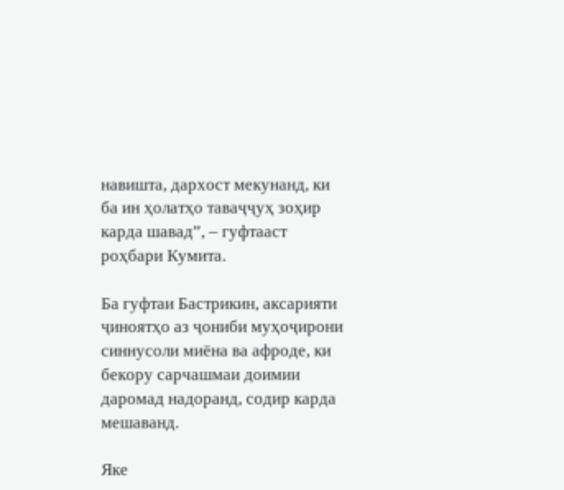навишта, дархост мекунанд, ки ба ин ҳолатҳо таваҷҷуҳ зоҳир карда шавад”, – гуфтааст роҳбари Кумита.

Ба гуфтаи Бастрикин, аксарияти ҷиноятҳо аз ҷониби муҳоҷирони синнусоли миёна ва афроде, ки бекору сарчашмаи доимии даромад надоранд, содир карда мешаванд.

Яке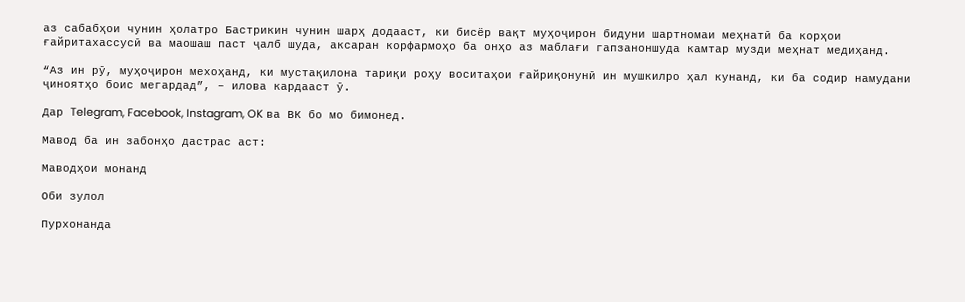аз сабабҳои чунин ҳолатро Бастрикин чунин шарҳ додааст, ки бисёр вақт муҳоҷирон бидуни шартномаи меҳнатӣ ба корҳои ғайритахассусӣ ва маошаш паст ҷалб шуда, аксаран корфармоҳо ба онҳо аз маблағи гапзаноншуда камтар музди меҳнат медиҳанд.

“Аз ин рӯ, муҳоҷирон мехоҳанд, ки мустақилона тариқи роҳу воситаҳои ғайриқонунӣ ин мушкилро ҳал кунанд, ки ба содир намудани ҷиноятҳо боис мегардад”, – илова кардааст ӯ.

Дар Telegram, Facebook, Instagram, OK ва ВК бо мо бимонед.

Мавод ба ин забонҳо дастрас аст:

Маводҳои монанд

Оби зулол

Пурхонанда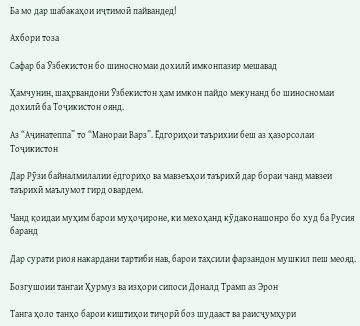Ба мо дар шабакаҳои иҷтимоӣ пайвандед!

Ахбори тоза

Сафар ба Ӯзбекистон бо шиносномаи дохилӣ имконпазир мешавад

Ҳамчунин, шаҳрвандони Ӯзбекистон ҳам имкон пайдо мекунанд бо шиносномаи дохилӣ ба Тоҷикистон оянд.

Аз “Аҷинатеппа” то “Манораи Варз”. Ёдгориҳои таърихии беш аз ҳазорсолаи Тоҷикистон

Дар Рӯзи байналмилалии ёдгориҳо ва мавзеъҳои таърихӣ дар бораи чанд мавзеи таърихӣ маълумот гирд овардем.

Чанд қоидаи муҳим барои муҳоҷироне, ки мехоҳанд кӯдаконашонро бо худ ба Русия баранд

Дар сурати риоя накардани тартиби нав, барои таҳсили фарзандон мушкил пеш меояд.

Бозгушоии тангаи Ҳурмуз ва изҳори сипоси Доналд Трамп аз Эрон

Танга ҳоло танҳо барои киштиҳои тиҷорӣ боз шудааст ва раисҷумҳури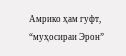Амрико ҳам гуфт, “муҳосираи Эрон”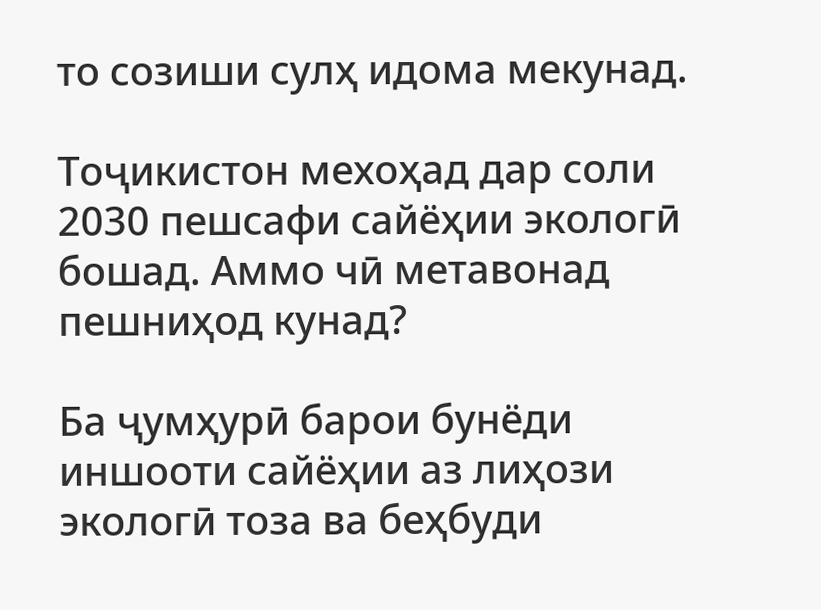то созиши сулҳ идома мекунад.

Тоҷикистон мехоҳад дар соли 2030 пешсафи сайёҳии экологӣ бошад. Аммо чӣ метавонад пешниҳод кунад?

Ба ҷумҳурӣ барои бунёди иншооти сайёҳии аз лиҳози экологӣ тоза ва беҳбуди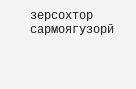зерсохтор сармоягузорӣ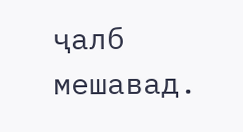ҷалб мешавад.